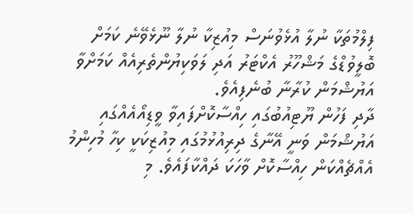ފިލްމުތަކާ ނުލާ އުޅެވުނަސް މިއުޒިކާ ނުލާ ނޫޅެވޭނެ ކަމަށް ބޮލީވުޑްގެ މަޝްހޫރު އެކްޓަރު އަދި ލަވަކިޔުންތެރިއެއް ކަމަށްވާ އަޔުޝްމަން ކުރާނާ ބުނެފިއެވެ.
ދާދި ފަހުން ޔޫޓިއުބުގައި ހިއްސާކޮށްފައިވާ ވީޑިއޯއެއްގައި އަޔުޝްމަން ވަނީ އޭނާގެ ދިރިއުޅުމުގައި މިއުޒިކަކީ ކިހާ މުހިންމު އެއްޗެއްކަން ހިއްސާކޮށް ވާހަކަ ދައްކާފައެވެ. މި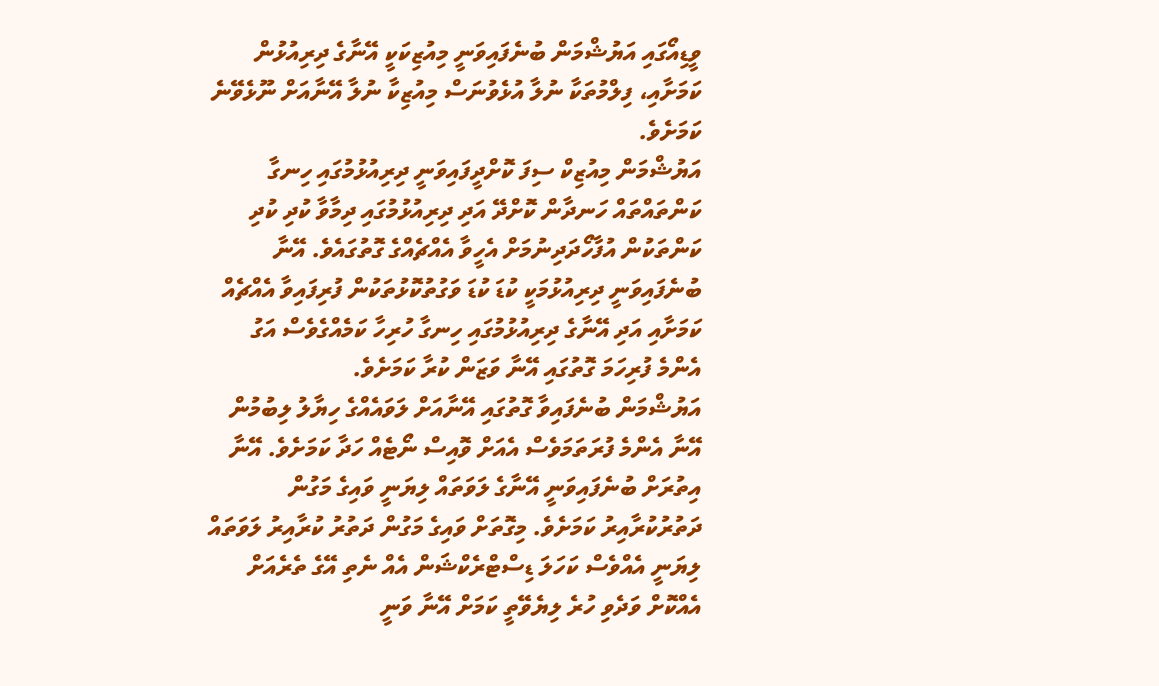ވީޑިއޯގައި އަޔުޝްމަން ބުނެފައިވަނީ މިއުޒިކަކީ އޭނާގެ ދިރިއުޅުން ކަމަށާއި، ފިލްމުތަކާ ނުލާ އުޅެވުނަސް މިއުޒިކާ ނުލާ އޭނާއަށް ނޫޅެވޭނެ ކަމަށެވެ.
އަޔުޝްމަން މިއުޒިކް ސިފަ ކޮށްދީފައިވަނީ ދިރިއުޅުމުގައި ހިނގާ ކަންތައްތައް ހަނދާން ކޮށްދޭ އަދި ދިރިއުޅުމުގައި ދިމާވާ ކުދި ކުދި ކަންތަކުން އުފާހޯދަދިނުމަށް އެހީވާ އެއްޗެއްގެ ގޮތުގައެވެ. އޭނާ ބުނެފައިވަނީ ދިރިއުޅުމަކީ ކުޑަ ކުޑަ ވަގުތުކޮޅުތަކުން ފުރިފައިވާ އެއްޗެއް ކަމަށާއި އަދި އޭނާގެ ދިރިއުޅުމުގައި ހިނގާ ހުރިހާ ކަމެއްގެވެސް އަގު އެންމެ ފުރިހަމަ ގޮތުގައި އޭނާ ވަޒަން ކުރާ ކަމަށެވެ.
އަޔުޝްމަން ބުނެފައިވާ ގޮތުގައި އޭނާއަށް ލަވައެއްގެ ހިޔާލު ލިބުމުން އޭނާ އެންމެ ފުރަތަމަވެސް އެއަށް ވޮއިސް ނޯޓެއް ހަދާ ކަމަށެވެ. އޭނާ އިތުރަށް ބުނެފައިވަނީ އޭނާގެ ލަވަތައް ލިޔަނީ ވައިގެ މަގުން ދަތުރުކުރާއިރު ކަމަށެވެ. މިގޮތަށް ވައިގެ މަގުން ދަތުރު ކުރާއިރު ލަވަތައް ލިޔަނީ އެއްވެސް ކަހަލަ ޑިސްޓްރެކްޝަން އެއް ނެތި އޭގެ ތެރެއަށް އެއްކޮށް ވަދެވި ހުރެ ލިޔެވޭތީ ކަމަށް އޭނާ ވަނީ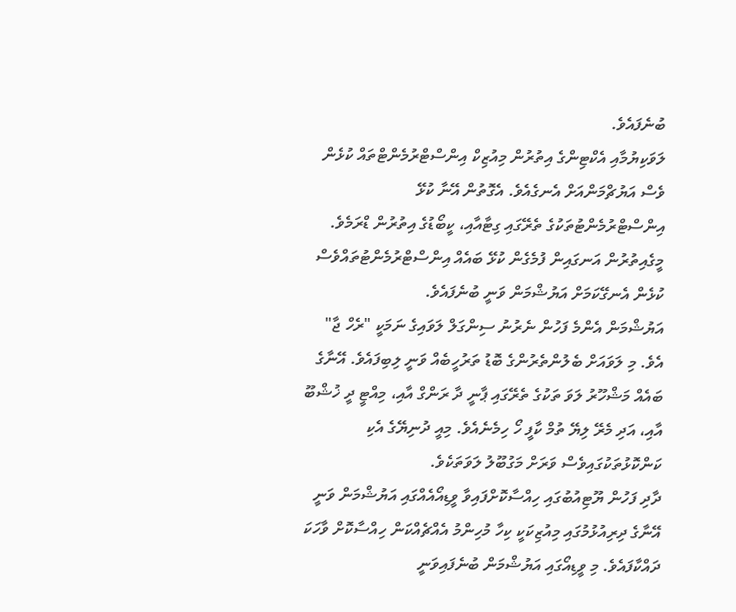ބުނެފައެވެ.
ލަވަކިޔުމާއި އެކްޓިންގެ އިތުރުން މިއުޒިކް އިންސްޓްރުމެންޓްތައް ކުޅެން ވެސް އަޔުޗްމަންއަށް އެނގެއެވެ. އެގޮތުން އޭނާ ކުޅޭ އިންސްޓްރުމެންޓުތަކުގެ ތެރޭގައި ގިޓާއާއި، ކީބޯޑުގެ އިތުރުން ޑްރަމެވެ. މީގެއިތުރުން އަނގައިން ފުމެގެން ކުޅޭ ބައެއް އިންސްޓްރުމެންޓުތައްވެސް ކުޅެން އެނގޭކަމަށް އަޔުޝްމަން ވަނީ ބުނެފައެވެ.
އަޔުޝްމަން އެންމެ ފަހުން ނެރުނު ސިންގަލް ލަވައިގެ ނަމަކީ "ރެހް ޖާ" އެވެ. މި ލަވައަށް ބެލުންތެރުންގެ ބޮޑު ތަރުހީބެއް ވަނީ ލިބިފައެވެ. އޭނާގެ ބައެއް މަޝްހޫރު ލަވަ ތަކުގެ ތެރޭގައި ޕާނީ ދާ ރަންގް އާއި، މިއްޓީ ދީ ޚުޝްބޫ އާއި، އަދި މެރޭ ލިޔޭ ތުމް ކާފީ ހޯ ހިމެނެއެވެ. މިއީ ދުނިޔޭގެ އެކި ކަންކޮޅުތަކުގައިވެސް ވަރަށް މަގުބޫލު ލަވަތަކެވެ.
ދާދި ފަހުން ޔޫޓިއުބުގައި ހިއްސާކޮށްފައިވާ ވީޑިއޯއެއްގައި އަޔުޝްމަން ވަނީ އޭނާގެ ދިރިއުޅުމުގައި މިއުޒިކަކީ ކިހާ މުހިންމު އެއްޗެއްކަން ހިއްސާކޮށް ވާހަކަ ދައްކާފައެވެ. މި ވީޑިއޯގައި އަޔުޝްމަން ބުނެފައިވަނީ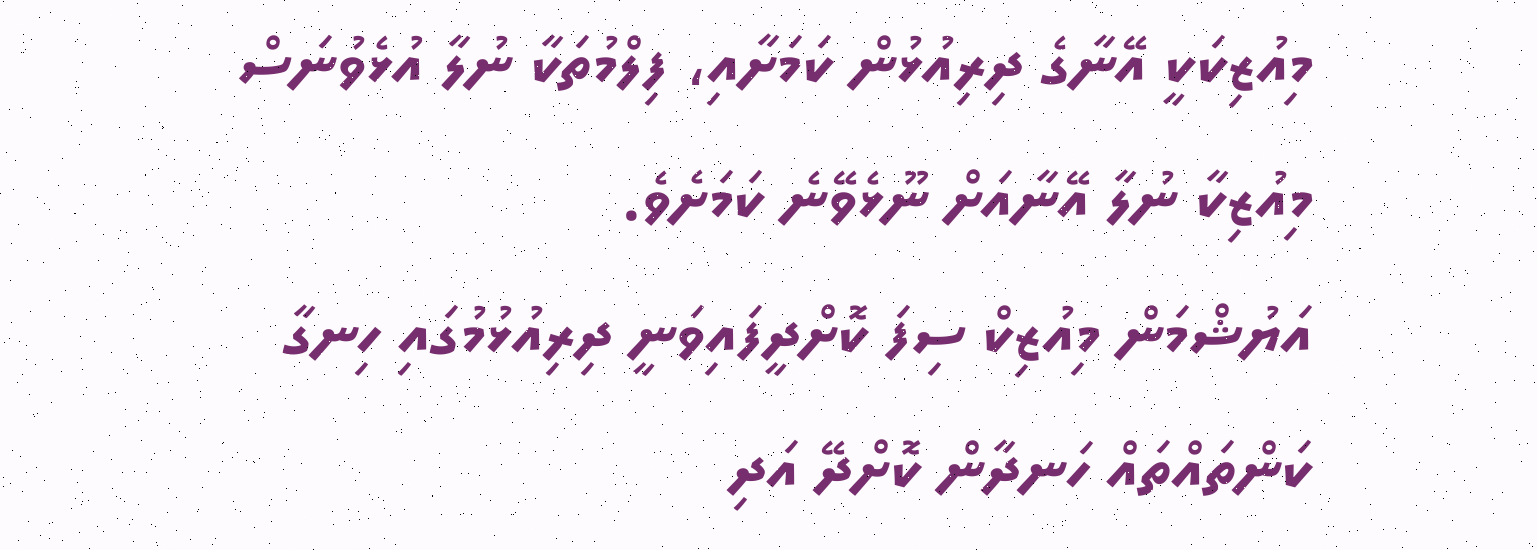މިއުޒިކަކީ އޭނާގެ ދިރިއުޅުން ކަމަށާއި، ފިލްމުތަކާ ނުލާ އުޅެވުނަސް މިއުޒިކާ ނުލާ އޭނާއަށް ނޫޅެވޭނެ ކަމަށެވެ.
އަޔުޝްމަން މިއުޒިކް ސިފަ ކޮށްދީފައިވަނީ ދިރިއުޅުމުގައި ހިނގާ ކަންތައްތައް ހަނދާން ކޮށްދޭ އަދި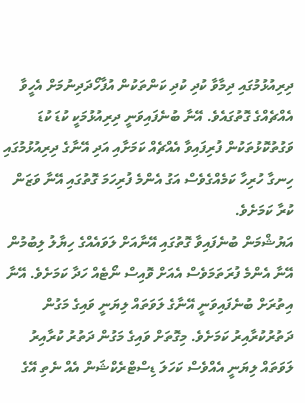ދިރިއުޅުމުގައި ދިމާވާ ކުދި ކުދި ކަންތަކުން އުފާހޯދަދިނުމަށް އެހީވާ އެއްޗެއްގެ ގޮތުގައެވެ. އޭނާ ބުނެފައިވަނީ ދިރިއުޅުމަކީ ކުޑަ ކުޑަ ވަގުތުކޮޅުތަކުން ފުރިފައިވާ އެއްޗެއް ކަމަށާއި އަދި އޭނާގެ ދިރިއުޅުމުގައި ހިނގާ ހުރިހާ ކަމެއްގެވެސް އަގު އެންމެ ފުރިހަމަ ގޮތުގައި އޭނާ ވަޒަން ކުރާ ކަމަށެވެ.
އަޔުޝްމަން ބުނެފައިވާ ގޮތުގައި އޭނާއަށް ލަވައެއްގެ ހިޔާލު ލިބުމުން އޭނާ އެންމެ ފުރަތަމަވެސް އެއަށް ވޮއިސް ނޯޓެއް ހަދާ ކަމަށެވެ. އޭނާ އިތުރަށް ބުނެފައިވަނީ އޭނާގެ ލަވަތައް ލިޔަނީ ވައިގެ މަގުން ދަތުރުކުރާއިރު ކަމަށެވެ. މިގޮތަށް ވައިގެ މަގުން ދަތުރު ކުރާއިރު ލަވަތައް ލިޔަނީ އެއްވެސް ކަހަލަ ޑިސްޓްރެކްޝަން އެއް ނެތި އޭގެ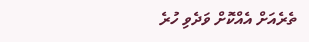ތެރެއަށް އެއްކޮށް ވަދެވި ހުރެ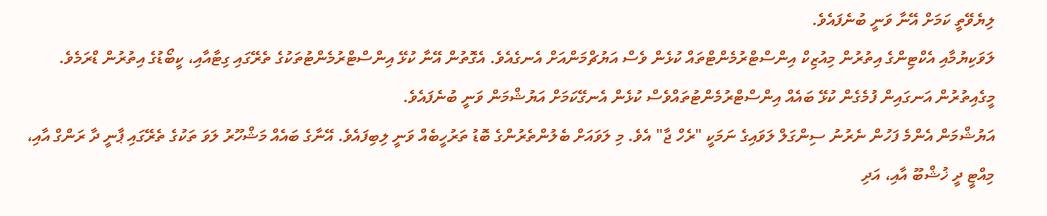ލިޔެވޭތީ ކަމަށް އޭނާ ވަނީ ބުނެފައެވެ.
ލަވަކިޔުމާއި އެކްޓިންގެ އިތުރުން މިއުޒިކް އިންސްޓްރުމެންޓްތައް ކުޅެން ވެސް އަޔުޗްމަންއަށް އެނގެއެވެ. އެގޮތުން އޭނާ ކުޅޭ އިންސްޓްރުމެންޓުތަކުގެ ތެރޭގައި ގިޓާއާއި، ކީބޯޑުގެ އިތުރުން ޑްރަމެވެ. މީގެއިތުރުން އަނގައިން ފުމެގެން ކުޅޭ ބައެއް އިންސްޓްރުމެންޓުތައްވެސް ކުޅެން އެނގޭކަމަށް އަޔުޝްމަން ވަނީ ބުނެފައެވެ.
އަޔުޝްމަން އެންމެ ފަހުން ނެރުނު ސިންގަލް ލަވައިގެ ނަމަކީ "ރެހް ޖާ" އެވެ. މި ލަވައަށް ބެލުންތެރުންގެ ބޮޑު ތަރުހީބެއް ވަނީ ލިބިފައެވެ. އޭނާގެ ބައެއް މަޝްހޫރު ލަވަ ތަކުގެ ތެރޭގައި ޕާނީ ދާ ރަންގް އާއި، މިއްޓީ ދީ ޚުޝްބޫ އާއި، އަދި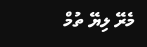މެރޭ ލިޔޭ ތުމް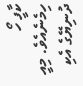ކާފީ ހޯ ހިމެނެއެވެ. މިއީ ދުނިޔޭގެ އެކި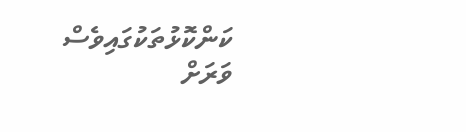ކަންކޮޅުތަކުގައިވެސް ވަރަށް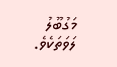މަގުބޫލު ލަވަތަކެވެ.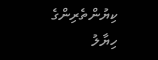ކިޔުންތެރިންގެ ހިޔާލު